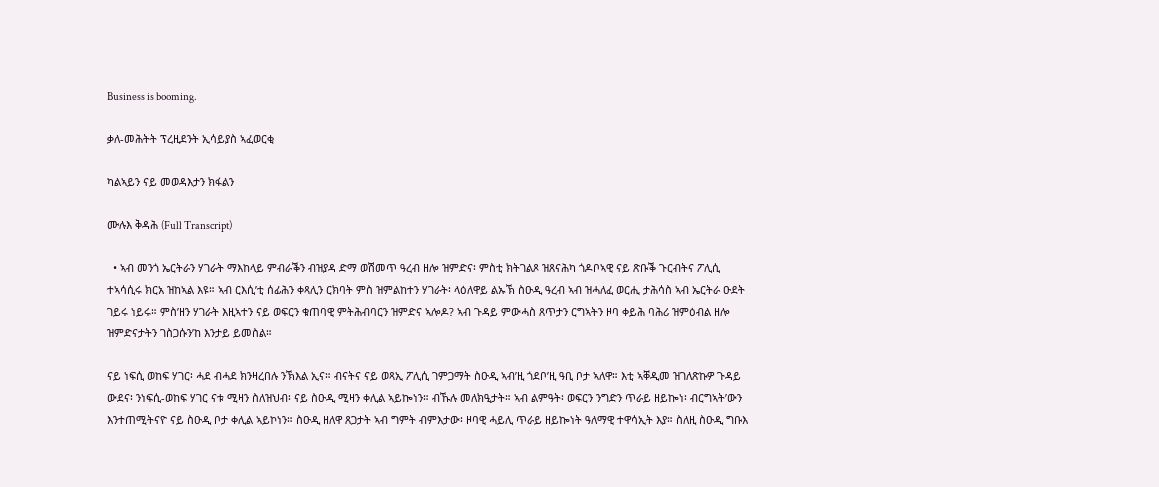Business is booming.

ቃለ-መሕትት ፕረዚደንት ኢሳይያስ ኣፈወርቂ

ካልኣይን ናይ መወዳእታን ክፋልን

ሙሉእ ቅዳሕ (Full Transcript)

  • ኣብ መንጎ ኤርትራን ሃገራት ማእከላይ ምብራቕን ብዝያዳ ድማ ወሽመጥ ዓረብ ዘሎ ዝምድና፡ ምስቲ ክትገልጾ ዝጸናሕካ ጎዶቦኣዊ ናይ ጽቡቕ ጉርብትና ፖሊሲ ተኣሳሲሩ ክርአ ዝከኣል እዩ። ኣብ ርእሲ’ቲ ሰፊሕን ቀጻሊን ርክባት ምስ ዝምልከተን ሃገራት፡ ላዕለዋይ ልኡኽ ስዑዲ ዓረብ ኣብ ዝሓለፈ ወርሒ ታሕሳስ ኣብ ኤርትራ ዑደት ገይሩ ነይሩ። ምስ’ዘን ሃገራት እዚኣተን ናይ ወፍርን ቁጠባዊ ምትሕብባርን ዝምድና ኣሎዶ? ኣብ ጉዳይ ምውሓስ ጸጥታን ርግኣትን ዞባ ቀይሕ ባሕሪ ዝምዕብል ዘሎ ዝምድናታትን ገስጋሱን’ከ እንታይ ይመስል።

ናይ ነፍሲ ወከፍ ሃገር፡ ሓደ ብሓደ ክንዛረበሉ ንኽእል ኢና። ብናትና ናይ ወጻኢ ፖሊሲ ገምጋማት ስዑዲ ኣብ’ዚ ጎደቦ’ዚ ዓቢ ቦታ ኣለዋ። እቲ ኣቐዲመ ዝገለጽኩዎ ጉዳይ ውደና፡ ንነፍሲ-ወከፍ ሃገር ናቱ ሚዛን ስለዝህብ፡ ናይ ስዑዲ ሚዛን ቀሊል ኣይኰነን። ብኹሉ መለክዒታት። ኣብ ልምዓት፡ ወፍርን ንግድን ጥራይ ዘይኰነ፡ ብርግኣት’ውን እንተጠሚትናዮ ናይ ስዑዲ ቦታ ቀሊል ኣይኮነን። ስዑዲ ዘለዋ ጸጋታት ኣብ ግምት ብምእታው፡ ዞባዊ ሓይሊ ጥራይ ዘይኰነት ዓለማዊ ተዋሳኢት እያ። ስለዚ ስዑዲ ግቡእ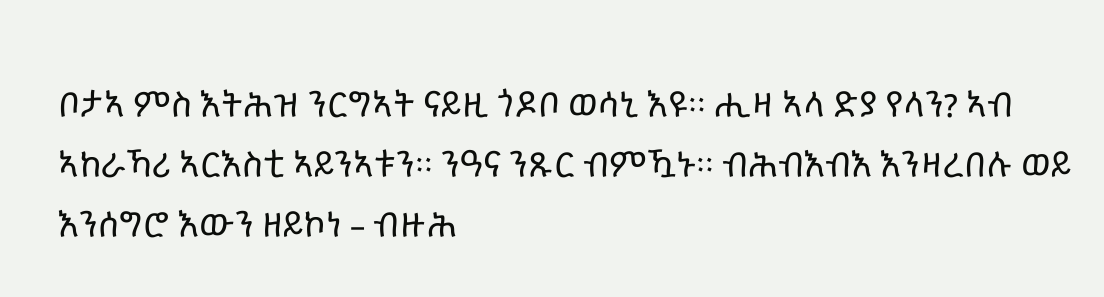ቦታኣ ምስ እትሕዝ ንርግኣት ናይዚ ጎዶቦ ወሳኒ እዩ። ሒዛ ኣላ ድያ የላን? ኣብ ኣከራኻሪ ኣርእስቲ ኣይንኣቱን። ንዓና ንጹር ብምዃኑ። ብሕብእብእ እንዛረበሉ ወይ እንሰግሮ እውን ዘይኮነ – ብዙሕ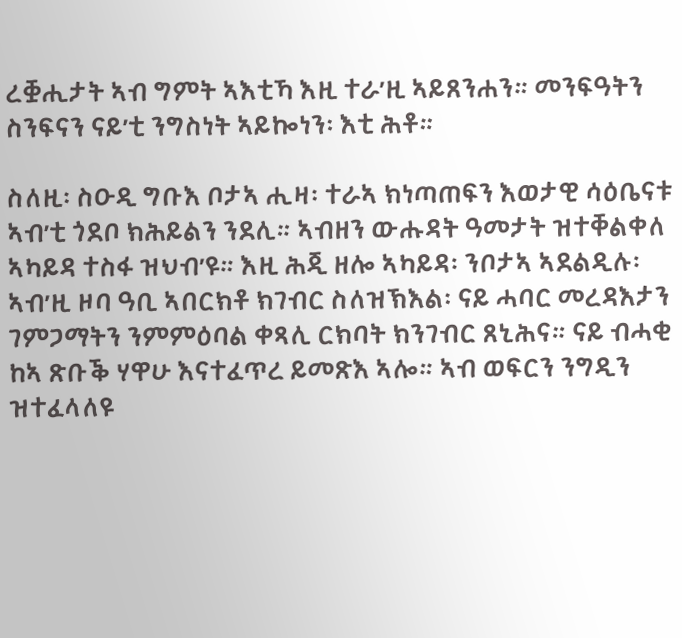ረቛሒታት ኣብ ግምት ኣእቲኻ እዚ ተራ’ዚ ኣይጸንሐን። መንፍዓትን ስንፍናን ናይ’ቲ ንግስነት ኣይኰነን፡ እቲ ሕቶ።

ስለዚ፡ ስዑዲ ግቡእ ቦታኣ ሒዛ፡ ተራኣ ክነጣጠፍን እወታዊ ሳዕቤናቱ ኣብ’ቲ ጎደቦ ክሕይልን ንደሊ። ኣብዘን ውሑዳት ዓመታት ዝተቐልቀለ ኣካይዳ ተስፋ ዝህብ’ዩ። እዚ ሕጂ ዘሎ ኣካይዳ፡ ንቦታኣ ኣደልዲሉ፡ ኣብ’ዚ ዞባ ዓቢ ኣበርክቶ ክገብር ስለዝኽእል፡ ናይ ሓባር መረዳእታን ገምጋማትን ንምምዕባል ቀጻሊ ርክባት ክንገብር ጸኒሕና። ናይ ብሓቂ ከኣ ጽቡቕ ሃዋሁ እናተፈጥረ ይመጽእ ኣሎ። ኣብ ወፍርን ንግዲን ዝተፈላለዩ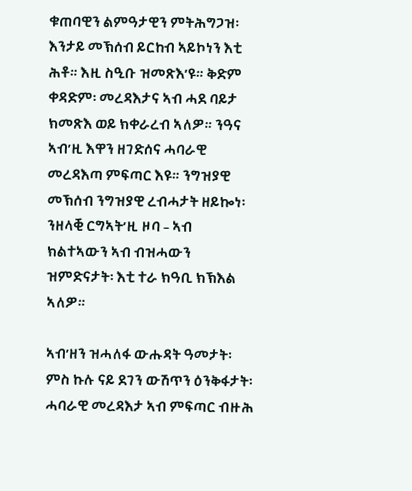ቁጠባዊን ልምዓታዊን ምትሕግጋዝ፡ እንታይ መኽሰብ ይርከብ ኣይኮነን እቲ ሕቶ። እዚ ስዒቡ ዝመጽእ’ዩ። ቅድም ቀዳድም፡ መረዳእታና ኣብ ሓደ ባይታ ክመጽእ ወይ ክቀራረብ ኣለዎ። ንዓና ኣብ’ዚ እዋን ዘገድሰና ሓባራዊ መረዳእጣ ምፍጣር እዩ። ንግዝያዊ መኽሰብ ንግዝያዊ ረብሓታት ዘይኰነ፡ ንዘላቒ ርግኣት’ዚ ዞባ – ኣብ ክልተኣውን ኣብ ብዝሓውን ዝምድናታት፡ እቲ ተራ ክዓቢ ክኽእል ኣለዎ።

ኣብ’ዘን ዝሓለፋ ውሑዳት ዓመታት፡ ምስ ኩሉ ናይ ደገን ውሽጥን ዕንቅፋታት፡ ሓባራዊ መረዳእታ ኣብ ምፍጣር ብዙሕ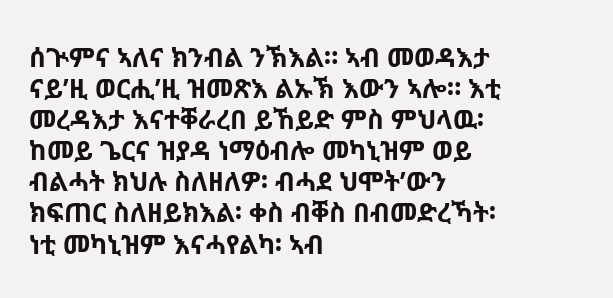ሰጒምና ኣለና ክንብል ንኽእል። ኣብ መወዳእታ ናይ’ዚ ወርሒ’ዚ ዝመጽእ ልኡኽ እውን ኣሎ። እቲ መረዳእታ እናተቐራረበ ይኸይድ ምስ ምህላዉ፡ ከመይ ጌርና ዝያዳ ነማዕብሎ መካኒዝም ወይ ብልሓት ክህሉ ስለዘለዎ፡ ብሓደ ህሞት’ውን ክፍጠር ስለዘይክእል፡ ቀስ ብቐስ በብመድረኻት፡ ነቲ መካኒዝም እናሓየልካ፡ ኣብ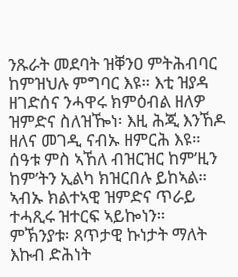ንጹራት መደባት ዝቐንዐ ምትሕብባር ከምዝህሉ ምግባር እዩ። እቲ ዝያዳ ዘገድሰና ንሓዋሩ ክምዕብል ዘለዎ ዝምድና ስለዝዀነ፡ እዚ ሕጂ እንኸዶ ዘለና መገዲ ናብኡ ዘምርሕ እዩ። ሰዓቱ ምስ ኣኸለ ብዝርዝር ከም’ዚን ከም’ትን ኢልካ ክዝርበሉ ይከኣል። ኣብኡ ክልተኣዊ ዝምድና ጥራይ ተሓጺሩ ዝተርፍ ኣይኰነን። ምኽንያቱ፡ ጸጥታዊ ኩነታት ማለት እኩብ ድሕነት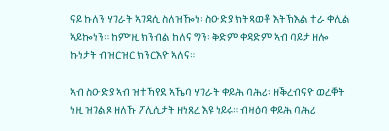ናይ ኩለን ሃገራት ኣገዳሲ ስለዝዀነ፡ ስዑድያ ክትጻወቶ እትኽእል ተራ ቀሊል ኣይኰነን። ከም’ዚ ክንብል ከለና ግን፡ ቅድም ቀዳድም ኣብ ባይታ ዘሎ ኩነታት ብዝርዝር ክንርእዮ ኣለና።

ኣብ ስዑድያ ኣብ ዝተኻየደ ኣኼባ ሃገራት ቀይሕ ባሕሪ፡ ዘቕረብናዮ ወረቐት ነዚ ዝገልጾ ዘለኹ ፖሊሲታት ዘነጸረ እዩ ነይሩ። ብዛዕባ ቀይሕ ባሕሪ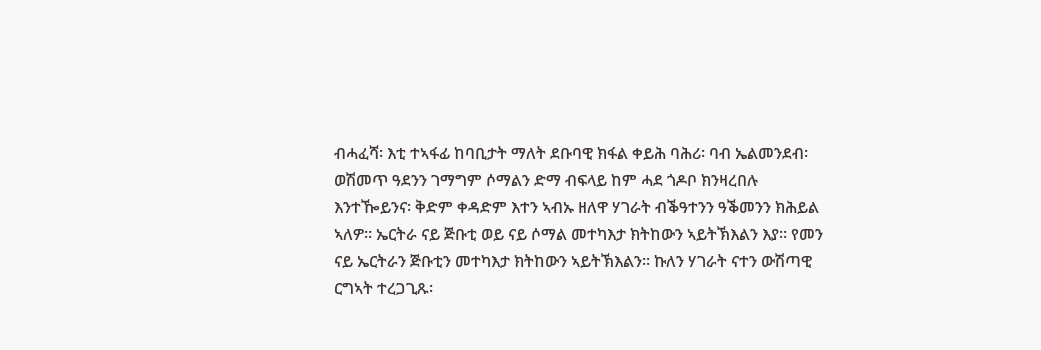ብሓፈሻ፡ እቲ ተኣፋፊ ከባቢታት ማለት ደቡባዊ ክፋል ቀይሕ ባሕሪ፡ ባብ ኤልመንደብ፡ ወሽመጥ ዓደንን ገማግም ሶማልን ድማ ብፍላይ ከም ሓደ ጎዶቦ ክንዛረበሉ እንተዀይንና፡ ቅድም ቀዳድም እተን ኣብኡ ዘለዋ ሃገራት ብቕዓተንን ዓቕመንን ክሕይል ኣለዎ። ኤርትራ ናይ ጅቡቲ ወይ ናይ ሶማል መተካእታ ክትከውን ኣይትኽእልን እያ፡፡ የመን ናይ ኤርትራን ጅቡቲን መተካእታ ክትከውን ኣይትኽእልን። ኩለን ሃገራት ናተን ውሽጣዊ ርግኣት ተረጋጊጹ፡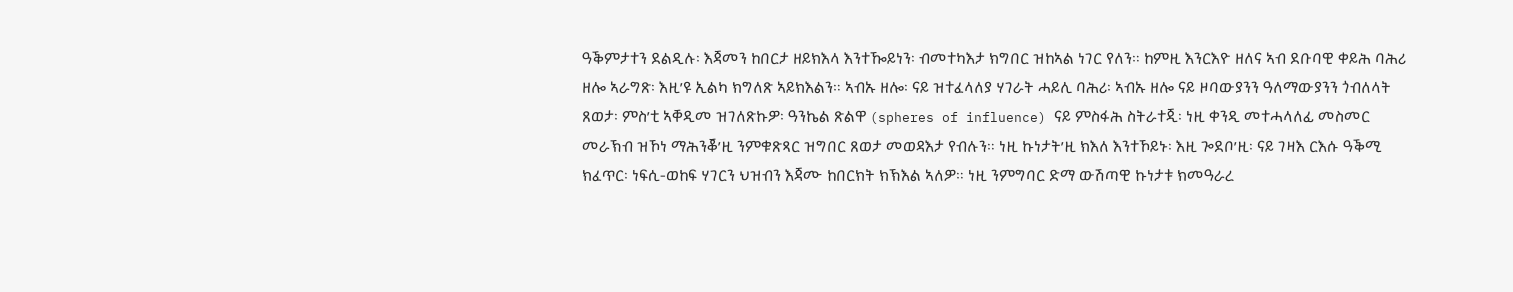ዓቕምታተን ደልዲሉ፡ እጃመን ከበርታ ዘይክእላ እንተዀይነን፡ ብመተካእታ ክግበር ዝከኣል ነገር የለን። ከምዚ እንርእዮ ዘለና ኣብ ደቡባዊ ቀይሕ ባሕሪ ዘሎ ኣራግጽ፡ እዚ’ዩ ኢልካ ክግለጽ ኣይክእልን። ኣብኡ ዘሎ፡ ናይ ዝተፈላለያ ሃገራት ሓይሊ ባሕሪ፡ ኣብኡ ዘሎ ናይ ዞባውያንን ዓለማውያንን ጎብለላት ጸወታ፡ ምስ’ቲ ኣቐዲመ ዝገለጽኩዎ፡ ዓንኬል ጽልዋ (spheres of influence) ናይ ምስፋሕ ስትራተጂ፡ ነዚ ቀንዲ መተሓላለፊ መስመር መራኽብ ዝኾነ ማሕንቖ’ዚ ንምቁጽጻር ዝግበር ጸወታ መወዳእታ የብሉን። ነዚ ኩነታት’ዚ ክእለ እንተኾይኑ፡ እዚ ጐደቦ’ዚ፡ ናይ ገዛእ ርእሱ ዓቕሚ ክፈጥር፡ ነፍሲ-ወከፍ ሃገርን ህዝብን እጃሙ ከበርክት ክኽእል ኣለዎ። ነዚ ንምግባር ድማ ውሽጣዊ ኩነታቱ ክመዓራረ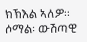ክኽእል ኣለዎ። ሶማል፡ ውሽጣዊ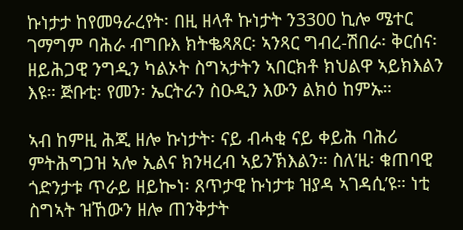ኩነታታ ከየመዓራረየት፡ በዚ ዘላቶ ኩነታት ን3300 ኪሎ ሜተር ገማግም ባሕራ ብግቡእ ክትቈጻጸር፡ ኣንጻር ግብረ-ሽበራ፡ ቅርሰና፡ ዘይሕጋዊ ንግዲን ካልኦት ስግኣታትን ኣበርክቶ ክህልዋ ኣይክእልን እዩ። ጅቡቲ፡ የመን፡ ኤርትራን ስዑዲን እውን ልክዕ ከምኡ።

ኣብ ከምዚ ሕጂ ዘሎ ኩነታት፡ ናይ ብሓቂ ናይ ቀይሕ ባሕሪ ምትሕግጋዝ ኣሎ ኢልና ክንዛረብ ኣይንኽእልን። ስለ’ዚ፡ ቁጠባዊ ጎድንታቱ ጥራይ ዘይኰነ፡ ጸጥታዊ ኩነታቱ ዝያዳ ኣገዳሲ’ዩ። ነቲ ስግኣት ዝኸውን ዘሎ ጠንቅታት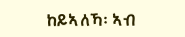ከይኣለኻ፡ ኣብ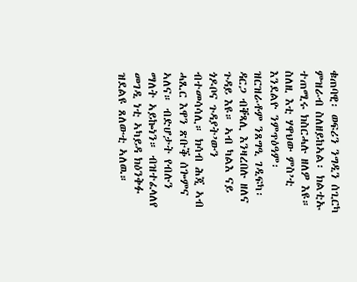ቁጠባዊ፡ ወፍሪን ንግዲን ሰጊርካ ምዝራብ ስለዘይከኣል፡ ክልቲኡ ተጠሚሩ ክስርሓሉ ዘለዎ እዩ። ስለዚ እቲ ሃዋህው ምስ’ቲ እንደልዮ ንምጥዕዓም፡ ዝርዝራቶም ንጸግዒ ገዲፍካ፡ ዳርጋ ብቐጻሊ እንዛረበሉ ዘለና ጉዳይ እዩ። ኣብ ካልእ ናይ ጎዶቦና ጉዳያት’ውን ብተመሳሳሊ። ክሳብ ሕጂ ኣብ ሓጺር እዋን ጽቡቕ ሰጐምና ኣለና። ብድሆታት የብሉን ማለት ኣይኰነን። ብዝተፈላለየ መገዲ ነቲ ኣካይዳ ክዕንቅፉ ዝደልዩ ጸለውቲ ኣለዉ።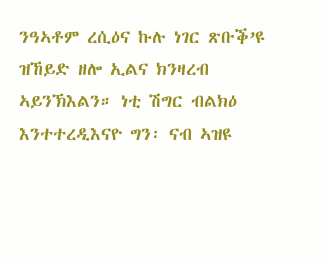ንዓኣቶም ረሲዕና ኩሉ ነገር ጽቡቕ’ዩ ዝኸይድ ዘሎ ኢልና ክንዛረብ ኣይንኽእልን። ነቲ ሽግር ብልክዕ እንተተረዲእናዮ ግን፡ ናብ ኣዝዩ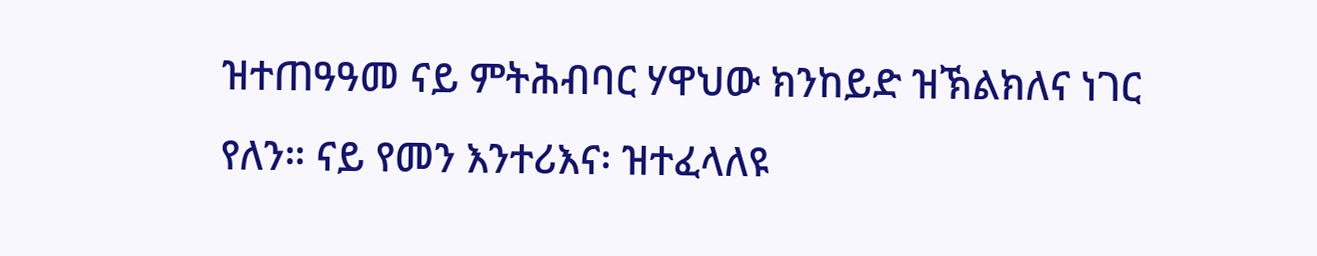ዝተጠዓዓመ ናይ ምትሕብባር ሃዋህው ክንከይድ ዝኽልክለና ነገር የለን። ናይ የመን እንተሪእና፡ ዝተፈላለዩ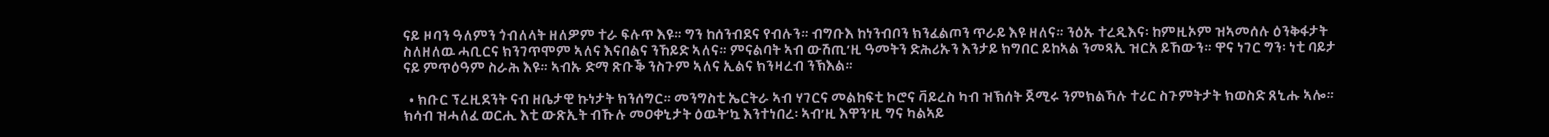ናይ ዞባን ዓለምን ጎብለላት ዘለዎም ተራ ፍሉጥ እዩ። ግን ከሰንብደና የብሉን። ብግቡእ ከነንብቦን ክንፈልጦን ጥራይ እዩ ዘለና። ንዕኡ ተረዲእና፡ ከምዚኦም ዝኣመሰሉ ዕንቅፋታት ስለዘለዉ ሓቢርና ክንገጥሞም ኣለና እናበልና ንኸይድ ኣለና። ምናልባት ኣብ ውሽጢ’ዚ ዓመትን ድሕሪኡን እንታይ ክግበር ይከኣል ንመጻኢ ዝርአ ይኸውን። ዋና ነገር ግን፡ ነቲ ባይታ ናይ ምጥዕዓም ስራሕ እዩ። ኣብኡ ድማ ጽቡቕ ንስጉም ኣለና ኢልና ክንዛረብ ንኽእል።

  • ክቡር ፕረዚደንት ናብ ዘቤታዊ ኩነታት ክንሰግር። መንግስቲ ኤርትራ ኣብ ሃገርና መልከፍቲ ኮሮና ቫይረስ ካብ ዝኽሰት ጀሚሩ ንምክልኻሉ ተሪር ስጉምትታት ክወስድ ጸኒሑ ኣሎ። ክሳብ ዝሓለፈ ወርሒ እቲ ውጽኢት ብኹሉ መዐቀኒታት ዕዉት’ኳ እንተነበረ፡ ኣብ’ዚ እዋን’ዚ ግና ካልኣይ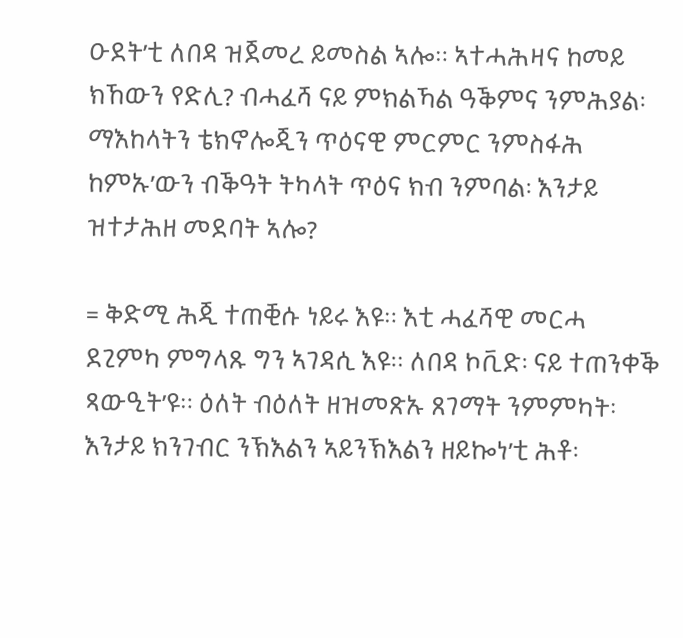ዑደት’ቲ ለበዳ ዝጀመረ ይመስል ኣሎ። ኣተሓሕዛና ከመይ ክኸውን የድሊ? ብሓፈሻ ናይ ምክልኻል ዓቕምና ንምሕያል፡ ማእከላትን ቴክኖሎጂን ጥዕናዊ ምርምር ንምስፋሕ ከምኡ’ውን ብቕዓት ትካላት ጥዕና ክብ ንምባል፡ እንታይ ዝተታሕዘ መደባት ኣሎ?

= ቅድሚ ሕጂ ተጠቒሱ ነይሩ እዩ። እቲ ሓፈሻዊ መርሓ ደጊምካ ምግላጹ ግን ኣገዳሲ እዩ። ለበዳ ኮቪድ፡ ናይ ተጠንቀቕ ጻውዒት’ዩ። ዕለት ብዕለት ዘዝመጽኡ ጸገማት ንምምካት፡ እንታይ ክንገብር ንኽእልን ኣይንኽእልን ዘይኰነ’ቲ ሕቶ፡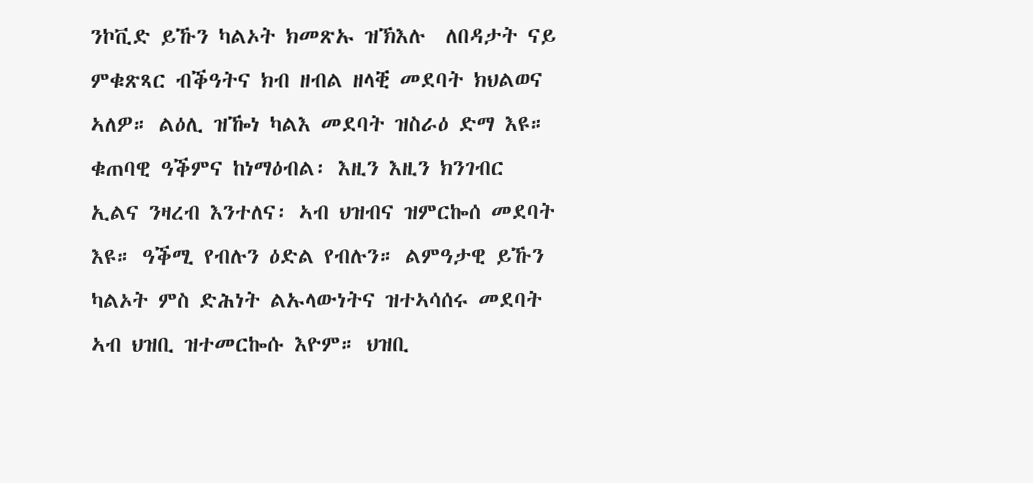ንኮቪድ ይኹን ካልኦት ክመጽኡ ዝኽእሉ  ለበዳታት ናይ ምቁጽጻር ብቕዓትና ክብ ዘብል ዘላቒ መደባት ክህልወና ኣለዎ። ልዕሊ ዝዀነ ካልእ መደባት ዝስራዕ ድማ እዩ። ቁጠባዊ ዓቕምና ከነማዕብል፡ እዚን እዚን ክንገብር ኢልና ንዛረብ እንተለና፡ ኣብ ህዝብና ዝምርኰሰ መደባት እዩ። ዓቕሚ የብሉን ዕድል የብሉን። ልምዓታዊ ይኹን ካልኦት ምስ ድሕነት ልኡላውነትና ዝተኣሳሰሩ መደባት ኣብ ህዝቢ ዝተመርኰሱ እዮም። ህዝቢ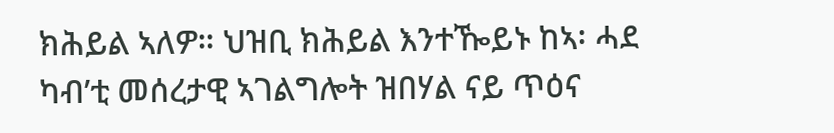ክሕይል ኣለዎ። ህዝቢ ክሕይል እንተዀይኑ ከኣ፡ ሓደ ካብ’ቲ መሰረታዊ ኣገልግሎት ዝበሃል ናይ ጥዕና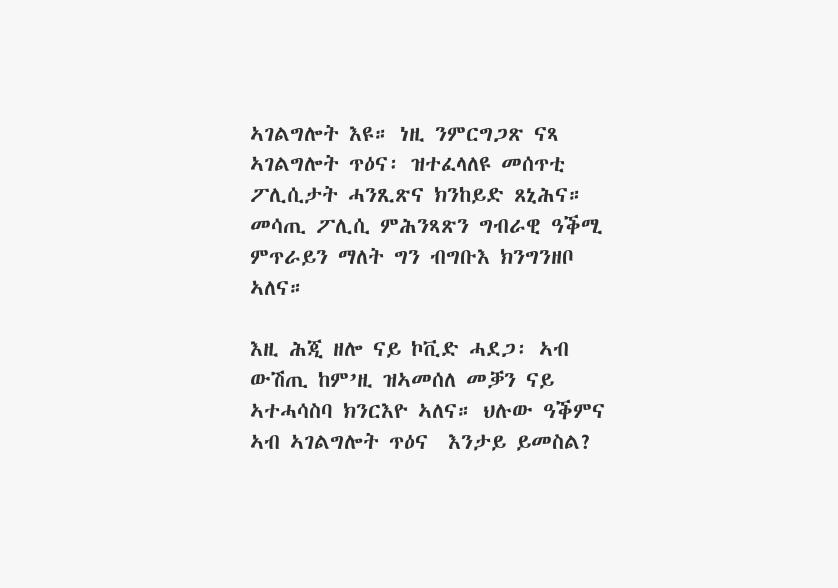ኣገልግሎት እዩ። ነዚ ንምርግጋጽ ናጻ ኣገልግሎት ጥዕና፡ ዝተፈላለዩ መሰጥቲ ፖሊሲታት ሓንጺጽና ክንከይድ ጸኒሕና። መሳጢ ፖሊሲ ምሕንጻጽን ግብራዊ ዓቕሚ ምጥራይን ማለት ግን ብግቡእ ክንግንዘቦ ኣለና።

እዚ ሕጂ ዘሎ ናይ ኮቪድ ሓደጋ፡ ኣብ ውሽጢ ከም’ዚ ዝኣመሰለ መቓን ናይ ኣተሓሳስባ ክንርእዮ ኣለና። ህሉው ዓቕምና ኣብ ኣገልግሎት ጥዕና  እንታይ ይመስል?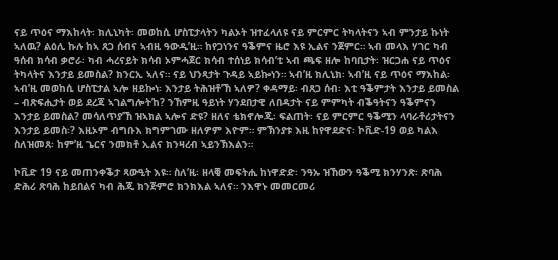ናይ ጥዕና ማእከላት፡ ክሊኒካት፡ መወከሲ ሆስፒታላትን ካልኦት ዝተፈላለዩ ናይ ምርምር ትካላትናን ኣብ ምንታይ ኩነት ኣለዉ? ልዕሊ ኩሉ ከኣ ጸጋ ሰብና ኣብዚ ዓውዲ’ዚ። ከየጋነንና ዓቕምና ዜሮ እዩ ኢልና ንጀምር። ኣብ መላእ ሃገር ካብ ዓሰብ ክሳብ ቃሮራ፡ ካብ ሓረናይት ክሳብ ኦምሓጀር ክሳብ ተሰነይ ክሳብ’ቲ ኣብ ጫፍ ዘሎ ከባቢታት፡ ዝርጋሐ ናይ ጥዕና ትካላትና እንታይ ይመስል? ክንርኢ ኣለና። ናይ ህንጻታት ጉዳይ ኣይኰነን። ኣብ’ዚ ክሊኒክ፡ ኣብ’ዚ ናይ ጥዕና ማእከል፡ ኣብ’ዚ መወከሲ ሆስፒታል ኣሎ ዘይኰነ፡ እንታይ ትሕዝቶ’ኸ ኣለዎ? ቀዳማይ፡ ብጸጋ ሰብ፡ እቲ ዓቕምታት እንታይ ይመስል – ብጽፍሒታት ወይ ደረጃ ኣገልግሎት’ከ? ንኸምዚ ዓይነት ሃንደበታዊ ለበዳታት ናይ ምምካት ብቕዓትናን ዓቕምናን እንታይ ይመስል? መሳለጥያ’ኸ ዝኣክል ኣሎና ድዩ? ዘለና ቴክኖሎጂ፡ ፍልጠት፡ ናይ ምርምር ዓቕሚን ላባራቶሪታትናን እንታይ ይመስ፡? እዚኦም ብግቡእ ክግምገሙ ዘለዎም እዮም። ምኽንያቱ እዚ ከየዋደድና፡ ኮቪድ-19 ወይ ካልእ ስለዝመጸ፡ ከም’ዚ ጌርና ንመክቶ ኢልና ክንዛረብ ኣይንኽእልን።

ኮቪድ 19 ናይ መጠንቀቕታ ጻውዒት እዩ። ስለ’ዚ፡ ዘላቒ መፍትሒ ከነዋድድ፡ ንዓኡ ዝኸውን ዓቕሚ ክንሃንጽ፡ ጽባሕ ድሕሪ ጽባሕ ከይበልና ካብ ሕጂ ክንጅምሮ ክንክእል ኣለና። ንእዋኑ መመርመሪ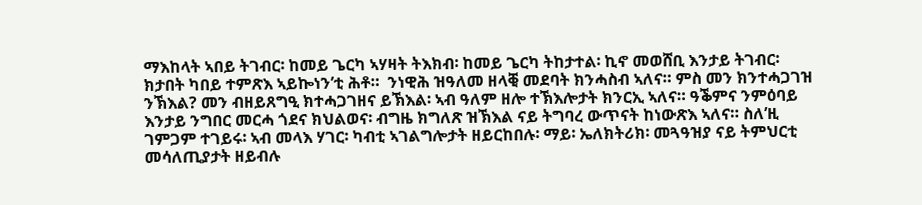ማእከላት ኣበይ ትገብር፡ ከመይ ጌርካ ኣሃዛት ትእክብ፡ ከመይ ጌርካ ትከታተል፡ ኪኖ መወሸቢ እንታይ ትገብር፡ ክታበት ካበይ ተምጽእ ኣይኰነን’ቲ ሕቶ።  ንነዊሕ ዝዓለመ ዘላቒ መደባት ክንሓስብ ኣለና። ምስ መን ክንተሓጋገዝ ንኽእል? መን ብዘይጸግዒ ክተሓጋገዘና ይኽእል፡ ኣብ ዓለም ዘሎ ተኽእሎታት ክንርኢ ኣለና። ዓቕምና ንምዕባይ እንታይ ንግበር መርሓ ጎደና ክህልወና፡ ብግዜ ክግለጽ ዝኽእል ናይ ትግባረ ውጥናት ከነውጽእ ኣለና። ስለ’ዚ ገምጋም ተገይሩ፡ ኣብ መላእ ሃገር፡ ካብቲ ኣገልግሎታት ዘይርከበሉ፡ ማይ፡ ኤለክትሪክ፡ መጓዓዝያ ናይ ትምህርቲ መሳለጢያታት ዘይብሉ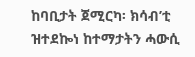ከባቢታት ጀሚርካ፡ ክሳብ’ቲ ዝተደኰነ ከተማታትን ሓውሲ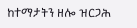ከተማታትን ዘሎ ዝርጋሕ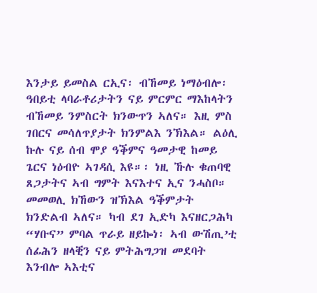እንታይ ይመስል ርኢና፡ ብኸመይ ነማዕብሎ፡ ዓበይቲ ላባራቶሪታትን ናይ ምርምር ማእከላትን ብኸመይ ንምስርት ክንውጥን ኣለና። እዚ ምስ ገበርና መሳለጥያታት ክንምልእ ንኽእል። ልዕሊ ኩሉ ናይ ሰብ ሞያ ዓቕምና ዓመታዊ ከመይ ጌርና ነዕብዮ ኣገዳሲ እዩ።፡ ነዚ ኹሉ ቁጠባዊ ጸጋታትና ኣብ ግምት እናእተና ኢና ንሓስቦ። መመወሊ ክኸውን ዝኽእል ዓቕምታት ክንድልብ ኣለና። ካብ ደገ ኢድካ እናዘርጋሕካ “ሃቡና” ምባል ጥራይ ዘይኰነ፡ ኣብ ውሽጢ’ቲ ሰፊሕን ዘላቒን ናይ ምትሕግጋዝ መደባት እንብሎ ኣእቲና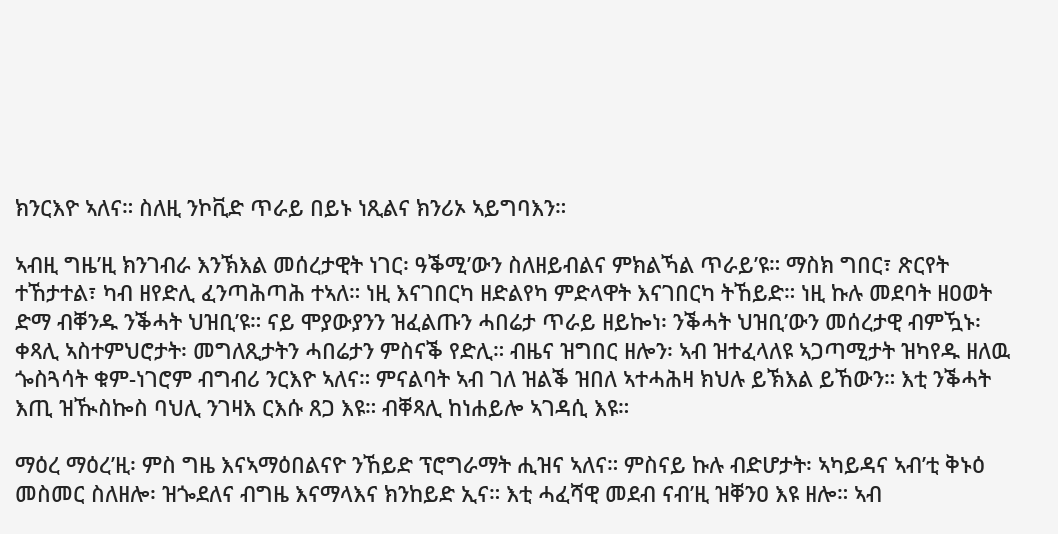ክንርእዮ ኣለና። ስለዚ ንኮቪድ ጥራይ በይኑ ነጺልና ክንሪኦ ኣይግባእን።

ኣብዚ ግዜ’ዚ ክንገብራ እንኽእል መሰረታዊት ነገር፡ ዓቕሚ’ውን ስለዘይብልና ምክልኻል ጥራይ’ዩ። ማስክ ግበር፣ ጽርየት ተኸታተል፣ ካብ ዘየድሊ ፈንጣሕጣሕ ተኣለ። ነዚ እናገበርካ ዘድልየካ ምድላዋት እናገበርካ ትኸይድ። ነዚ ኩሉ መደባት ዘዐወት ድማ ብቐንዱ ንቕሓት ህዝቢ’ዩ። ናይ ሞያውያንን ዝፈልጡን ሓበሬታ ጥራይ ዘይኰነ፡ ንቕሓት ህዝቢ’ውን መሰረታዊ ብምዃኑ፡ ቀጻሊ ኣስተምህሮታት፡ መግለጺታትን ሓበሬታን ምስናቕ የድሊ። ብዜና ዝግበር ዘሎን፡ ኣብ ዝተፈላለዩ ኣጋጣሚታት ዝካየዱ ዘለዉ ጐስጓሳት ቁም-ነገሮም ብግብሪ ንርእዮ ኣለና። ምናልባት ኣብ ገለ ዝልቕ ዝበለ ኣተሓሕዛ ክህሉ ይኽእል ይኸውን። እቲ ንቕሓት እጢ ዝዂስኰስ ባህሊ ንገዛእ ርእሱ ጸጋ እዩ። ብቐጻሊ ከነሐይሎ ኣገዳሲ እዩ።

ማዕረ ማዕረ’ዚ፡ ምስ ግዜ እናኣማዕበልናዮ ንኸይድ ፕሮግራማት ሒዝና ኣለና። ምስናይ ኩሉ ብድሆታት፡ ኣካይዳና ኣብ’ቲ ቅኑዕ መስመር ስለዘሎ፡ ዝጐደለና ብግዜ እናማላእና ክንከይድ ኢና። እቲ ሓፈሻዊ መደብ ናብ’ዚ ዝቐንዐ እዩ ዘሎ። ኣብ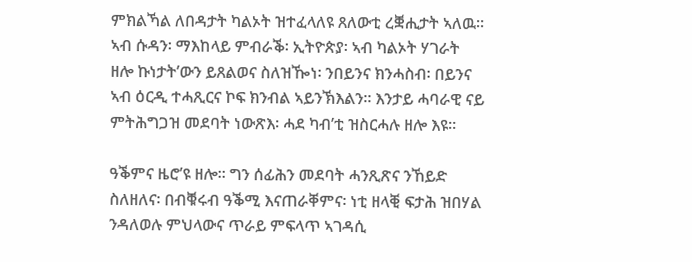ምክልኻል ለበዳታት ካልኦት ዝተፈላለዩ ጸለውቲ ረቛሒታት ኣለዉ። ኣብ ሱዳን፡ ማእከላይ ምብራቕ፡ ኢትዮጵያ፡ ኣብ ካልኦት ሃገራት ዘሎ ኩነታት’ውን ይጸልወና ስለዝዀነ፡ ንበይንና ክንሓስብ፡ በይንና ኣብ ዕርዲ ተሓጺርና ኮፍ ክንብል ኣይንኽእልን። እንታይ ሓባራዊ ናይ ምትሕግጋዝ መደባት ነውጽእ፡ ሓደ ካብ’ቲ ዝስርሓሉ ዘሎ እዩ።

ዓቕምና ዜሮ’ዩ ዘሎ። ግን ሰፊሕን መደባት ሓንጺጽና ንኸይድ ስለዘለና፡ በብቑሩብ ዓቕሚ እናጠራቐምና፡ ነቲ ዘላቒ ፍታሕ ዝበሃል ንዳለወሉ ምህላውና ጥራይ ምፍላጥ ኣገዳሲ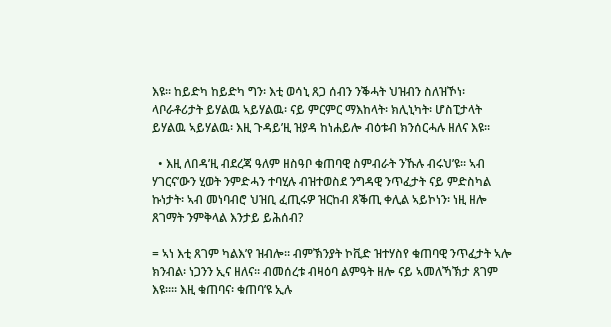እዩ። ከይድካ ከይድካ ግን፡ እቲ ወሳኒ ጸጋ ሰብን ንቕሓት ህዝብን ስለዝኾነ፡ ላቦራቶሪታት ይሃልዉ ኣይሃልዉ፡ ናይ ምርምር ማእከላት፡ ክሊኒካት፡ ሆስፒታላት ይሃልዉ ኣይሃልዉ፡ እዚ ጉዳይ’ዚ ዝያዳ ከነሐይሎ ብዕቱብ ክንሰርሓሉ ዘለና እዩ።

  • እዚ ለበዳ’ዚ ብደረጃ ዓለም ዘስዓቦ ቁጠባዊ ስምብራት ንኹሉ ብሩህ’ዩ። ኣብ ሃገርና’ውን ሂወት ንምድሓን ተባሂሉ ብዝተወስደ ንግዳዊ ንጥፈታት ናይ ምድስካል ኩነታት፡ ኣብ መነባብሮ ህዝቢ ፈጢሩዎ ዝርከብ ጸቕጢ ቀሊል ኣይኮነን፡ ነዚ ዘሎ ጸገማት ንምቅላል እንታይ ይሕሰብ?

= ኣነ እቲ ጸገም ካልእ’የ ዝብሎ። ብምኽንያት ኮቪድ ዝተሃስየ ቁጠባዊ ንጥፈታት ኣሎ ክንብል፡ ነጋንን ኢና ዘለና። ብመሰረቱ ብዛዕባ ልምዓት ዘሎ ናይ ኣመለኻኽታ ጸገም እዩ።። እዚ ቁጠባና፡ ቁጠባ’ዩ ኢሉ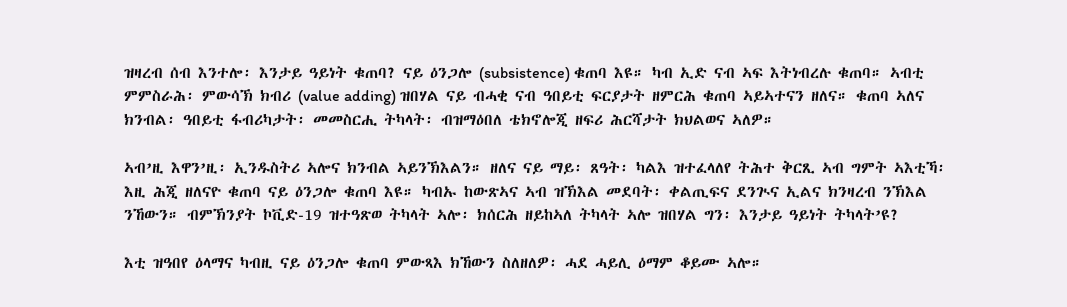ዝዛረብ ሰብ እንተሎ፡ እንታይ ዓይነት ቁጠባ? ናይ ዕንጋሎ (subsistence) ቁጠባ እዩ። ካብ ኢድ ናብ ኣፍ እትነብረሉ ቁጠባ። ኣብቲ ምምስራሕ፡ ምውሳኽ ክብሪ (value adding) ዝበሃል ናይ ብሓቂ ናብ ዓበይቲ ፍርያታት ዘምርሕ ቁጠባ ኣይኣተናን ዘለና። ቁጠባ ኣለና ክንብል፡ ዓበይቲ ፋብሪካታት፡ መመስርሒ ትካላት፡ ብዝማዕበለ ቴክኖሎጂ ዘፍሪ ሕርሻታት ክህልወና ኣለዎ።

ኣብ’ዚ እዋን’ዚ፡ ኢንዱስትሪ ኣሎና ክንብል ኣይንኽእልን። ዘለና ናይ ማይ፡ ጸዓት፡ ካልእ ዝተፈላለየ ትሕተ ቅርጺ ኣብ ግምት ኣእቲኻ፡ እዚ ሕጂ ዘለናዮ ቁጠባ ናይ ዕንጋሎ ቁጠባ እዩ። ካብኡ ከውጽኣና ኣብ ዝኽእል መደባት፡ ቀልጢፍና ደንጒና ኢልና ክንዛረብ ንኽእል ንኸውን። ብምኽንያት ኮቪድ-19 ዝተዓጽወ ትካላት ኣሎ፡ ክሰርሕ ዘይከኣለ ትካላት ኣሎ ዝበሃል ግን፡ እንታይ ዓይነት ትካላት’ዩ?

እቲ ዝዓበየ ዕላማና ካብዚ ናይ ዕንጋሎ ቁጠባ ምውጻእ ክኸውን ስለዘለዎ፡ ሓደ ሓይሊ ዕማም ቆይሙ ኣሎ።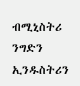ብሚኒስትሪ ንግድን ኢንዱስትሪን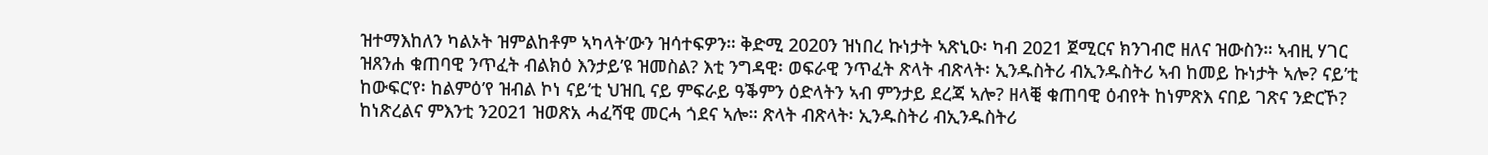ዝተማእከለን ካልኦት ዝምልከቶም ኣካላት’ውን ዝሳተፍዎን። ቅድሚ 2020ን ዝነበረ ኩነታት ኣጽኒዑ፡ ካብ 2021 ጀሚርና ክንገብሮ ዘለና ዝውስን። ኣብዚ ሃገር ዝጸንሐ ቁጠባዊ ንጥፈት ብልክዕ እንታይ’ዩ ዝመስል? እቲ ንግዳዊ፡ ወፍራዊ ንጥፈት ጽላት ብጽላት፡ ኢንዱስትሪ ብኢንዱስትሪ ኣብ ከመይ ኩነታት ኣሎ? ናይ’ቲ ከውፍር’የ፡ ከልምዕ’የ ዝብል ኮነ ናይ’ቲ ህዝቢ ናይ ምፍራይ ዓቕምን ዕድላትን ኣብ ምንታይ ደረጃ ኣሎ? ዘላቒ ቁጠባዊ ዕብየት ከነምጽእ ናበይ ገጽና ንድርኾ? ከነጽረልና ምእንቲ ን2021 ዝወጽአ ሓፈሻዊ መርሓ ጎደና ኣሎ። ጽላት ብጽላት፡ ኢንዱስትሪ ብኢንዱስትሪ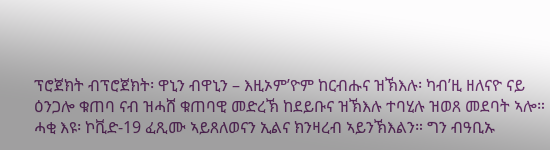ፕሮጀክት ብፕሮጀክት፡ ዋኒን ብዋኒን – እዚኦም’ዮም ከርብሑና ዝኽእሉ፡ ካብ’ዚ ዘለናዮ ናይ ዕንጋሎ ቁጠባ ናብ ዝሓሸ ቁጠባዊ መድረኽ ከደይቡና ዝኽእሉ ተባሂሉ ዝወጸ መደባት ኣሎ። ሓቂ እዩ፡ ኮቪድ-19 ፈጺሙ ኣይጸለወናን ኢልና ክንዛረብ ኣይንኽእልን። ግን ብዓቢኡ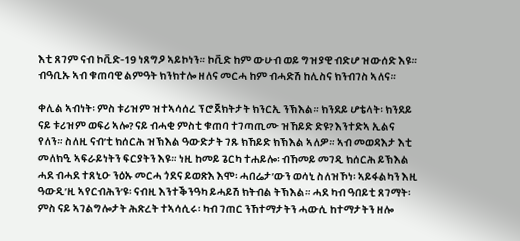እቲ ጸገም ናብ ኮቪድ-19 ነጸግዖ ኣይኮነን። ኮቪድ ከም ውሁብ ወይ ግዝያዊ ብድሆ ዝውሰድ እዩ። ብዓቢኡ ኣብ ቁጠባዊ ልምዓት ክንክተሎ ዘለና መርሓ ከም ብሓድሽ ከሊስና ክንብገስ ኣለና።

ቀሊል ኣብነት፡ ምስ ቱሪዝም ዝተኣሳሰረ ፕሮጀክትታት ክንርኢ ንኽእል። ክንደይ ሆቴላት፡ ክንደይ ናይ ቱሪዝም ወፍሪ ኣሎ? ናይ ብሓቂ ምስቲ ቁጠባ ተገጣጢሙ ዝኸይድ ድዩ? እንተድኣ ኢልና የለን። ስለዚ ናብ’ቲ ክሰርሕ ዝኽእል ዓውድታት ገጹ ክኸይድ ክኽእል ኣለዎ። ኣብ መወዳእታ እቲ መለክዒ ኣፍራይነትን ፍርያትን እዩ። ነዚ ከመይ ጌርካ ተሐይሎ፡ ብኸመይ መገዲ ክሰርሕ ይኽእል ሓደ ብሓደ ተጸኒዑ ንዕኡ መርሓ ጎደና ይወጽእ እሞ፡ ሓበሬታ’ውን ወሳኒ ስለዝኾነ፡ ኣይፋልካን እዚ ዓውዲ’ዚ ኣየርብሕን’ዩ፡ ናብዚ እንተቕንዓካ ይሓይሽ ክትብል ትኽእል። ሓደ ካብ ዓበይቲ ጸገማት፡ ምስ ናይ ኣገልግሎታት ሕጽረት ተኣሳሲሩ፡ ካብ ገጠር ንኸተማታትን ሓውሲ ከተማታትን ዘሎ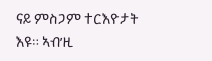ናይ ምስጋም ተርእዮታት እዩ። ኣብ’ዚ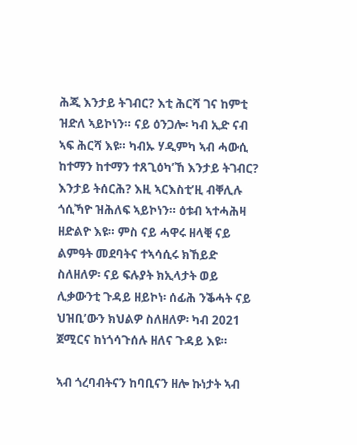ሕጂ እንታይ ትገብር? እቲ ሕርሻ ገና ከምቲ ዝድለ ኣይኮነን። ናይ ዕንጋሎ፡ ካብ ኢድ ናብ ኣፍ ሕርሻ እዩ። ካብኡ ሃዲምካ ኣብ ሓውሲ ከተማን ከተማን ተጸጊዕካ’ኸ እንታይ ትገብር? እንታይ ትሰርሕ? እዚ ኣርእስቲ’ዚ ብቐሊሉ ጎሲኻዮ ዝሕለፍ ኣይኮነን። ዕቱብ ኣተሓሕዛ ዘድልዮ እዩ። ምስ ናይ ሓዋሩ ዘላቒ ናይ ልምዓት መደባትና ተኣሳሲሩ ክኸይድ ስለዘለዎ፡ ናይ ፍሉያት ክኢላታት ወይ ሊቃውንቲ ጉዳይ ዘይኮነ፡ ሰፊሕ ንቕሓት ናይ ህዝቢ’ውን ክህልዎ ስለዘለዎ፡ ካብ 2021 ጀሚርና ከነጎሳጉሰሉ ዘለና ጉዳይ እዩ።

ኣብ ጎረባብትናን ከባቢናን ዘሎ ኩነታት ኣብ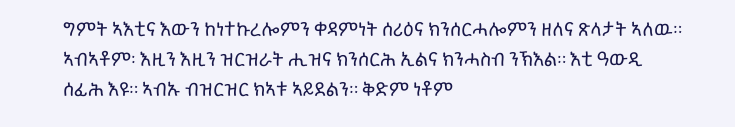ግምት ኣእቲና እውን ከነተኩረሎምን ቀዳምነት ሰሪዕና ክንሰርሓሎምን ዘለና ጽላታት ኣለዉ። ኣብኣቶም፡ እዚን እዚን ዝርዝራት ሒዝና ክንሰርሕ ኢልና ክንሓስብ ንኽእል። እቲ ዓውዲ ሰፊሕ እዩ። ኣብኡ ብዝርዝር ክኣቱ ኣይደልን። ቅድም ነቶም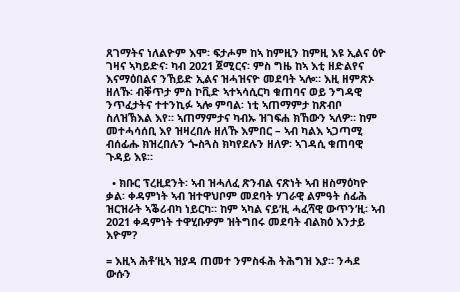ጸገማትና ነለልዮም እሞ፡ ፍታሖም ከኣ ከምዚን ከምዚ እዩ ኢልና ዕዮ ገዛና ኣካይድና፡ ካብ 2021 ጀሚርና፡ ምስ ግዜ ከኣ እቲ ዘድልየና እናማዕበልና ንኸይድ ኢልና ዝሓዝናዮ መደባት ኣሎ። እዚ ዘምጽኦ ዘለኹ፡ ብቐጥታ ምስ ኮቪድ ኣተኣሳሲርካ ቁጠባና ወይ ንግዳዊ ንጥፈታትና ተተንኪፉ ኣሎ ምባል፡ ነቲ ኣጠማምታ ከጽብቦ ስለዝኽእል እየ። ኣጠማምታና ካብኡ ዝገፍሐ ክኸውን ኣለዎ። ከም መተሓሳሰቢ እየ ዝዛረበሉ ዘለኹ እምበር – ኣብ ካልእ ኣጋጣሚ ብሰፊሑ ክዝረበሉን ጐስጓስ ክካየደሉን ዘለዎ፡ ኣገዳሲ ቁጠባዊ ጉዳይ እዩ።

  • ክቡር ፕረዚደንት፡ ኣብ ዝሓለፈ ጽንብል ናጽነት ኣብ ዘስማዕካዮ ቃል፡ ቀዳምነት ኣብ ዝተዋህቦም መደባት ሃገራዊ ልምዓት ሰፊሕ ዝርዝራት ኣቕሪብካ ነይርካ። ከም ኣካል ናይ’ዚ ሓፈሻዊ ውጥን’ዚ፡ ኣብ 2021 ቀዳምነት ተዋሂቡዎም ዝትግበሩ መደባት ብልክዕ እንታይ እዮም?

= እዚኣ ሕቶ’ዚኣ ዝያዳ ጠመተ ንምስፋሕ ትሕግዝ እያ። ንሓደ ውሱን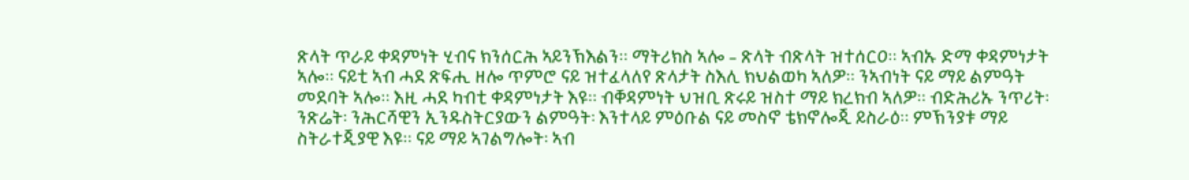ጽላት ጥራይ ቀዳምነት ሂብና ክንሰርሕ ኣይንኽእልን። ማትሪክስ ኣሎ – ጽላት ብጽላት ዝተሰርዐ። ኣብኡ ድማ ቀዳምነታት ኣሎ። ናይቲ ኣብ ሓደ ጽፍሒ ዘሎ ጥምሮ ናይ ዝተፈላለየ ጽላታት ስእሊ ክህልወካ ኣለዎ። ንኣብነት ናይ ማይ ልምዓት መደባት ኣሎ። እዚ ሓደ ካብቲ ቀዳምነታት እዩ። ብቐዳምነት ህዝቢ ጽሩይ ዝስተ ማይ ክረክብ ኣለዎ። ብድሕሪኡ ንጥሪት፡ ንጽሬት፡ ንሕርሻዊን ኢንዱስትርያውን ልምዓት፡ እንተላይ ምዕቡል ናይ መስኖ ቴክኖሎጂ ይስራዕ። ምኽንያቱ ማይ ስትራተጂያዊ እዩ። ናይ ማይ ኣገልግሎት፡ ኣብ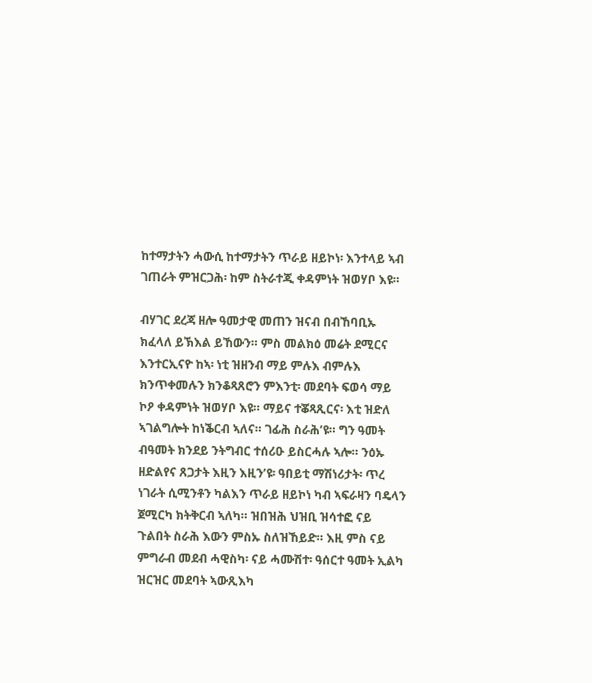ከተማታትን ሓውሲ ከተማታትን ጥራይ ዘይኮነ፡ እንተላይ ኣብ ገጠራት ምዝርጋሕ፡ ከም ስትራተጂ ቀዳምነት ዝወሃቦ እዩ።

ብሃገር ደረጃ ዘሎ ዓመታዊ መጠን ዝናብ በብኸባቢኡ ክፈላለ ይኽእል ይኸውን። ምስ መልክዕ መሬት ደሚርና እንተርኢናዮ ከኣ፡ ነቲ ዝዘንብ ማይ ምሉእ ብምሉእ ክንጥቀመሉን ክንቆጻጸሮን ምእንቲ፡ መደባት ፍወሳ ማይ ኮዖ ቀዳምነት ዝወሃቦ እዩ። ማይና ተቖጻጺርና፡ እቲ ዝድለ ኣገልግሎት ከነቕርብ ኣለና። ገፊሕ ስራሕ’ዩ። ግን ዓመት ብዓመት ክንደይ ንትግብር ተሰሪዑ ይስርሓሉ ኣሎ። ንዕኡ ዘድልየና ጸጋታት እዚን እዚን’ዩ፡ ዓበይቲ ማሽነሪታት፡ ጥረ ነገራት ሲሚንቶን ካልእን ጥራይ ዘይኮነ ካብ ኣፍራዛን ባዴላን ጀሚርካ ክትቅርብ ኣለካ። ዝበዝሕ ህዝቢ ዝሳተፎ ናይ ጉልበት ስራሕ እውን ምስኡ ስለዝኸይድ። እዚ ምስ ናይ ምግራብ መደብ ሓዊስካ፡ ናይ ሓሙሽተ፡ ዓሰርተ ዓመት ኢልካ ዝርዝር መደባት ኣውጺእካ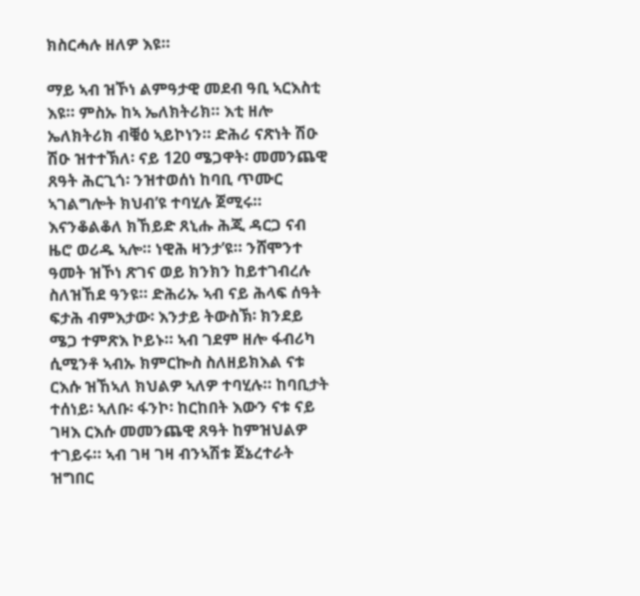ክስርሓሉ ዘለዎ እዩ።

ማይ ኣብ ዝኾነ ልምዓታዊ መደብ ዓቢ ኣርእስቲ እዩ። ምስኡ ከኣ ኤለክትሪክ። እቲ ዘሎ ኤለክትሪክ ብቑዕ ኣይኮነን። ድሕሪ ናጽነት ሽዑ ሽዑ ዝተተኽለ፡ ናይ 120 ሜጋዋት፡ መመንጨዊ ጸዓት ሕርጊጎ፡ ንዝተወሰነ ከባቢ ጥሙር ኣገልግሎት ክህብ’ዩ ተባሂሉ ጀሚሩ። እናንቆልቆለ ክኸይድ ጸኒሑ ሕጂ ዳርጋ ናብ ዜሮ ወሪዱ ኣሎ። ነዊሕ ዛንታ’ዩ። ንሸሞንተ ዓመት ዝኾነ ጽገና ወይ ክንክን ከይተገብረሉ ስለዝኸደ ዓንዩ። ድሕሪኡ ኣብ ናይ ሕላፍ ሰዓት ፍታሕ ብምእታው፡ እንታይ ትውስኽ፡ ክንደይ ሜጋ ተምጽእ ኮይኑ። ኣብ ገደም ዘሎ ፋብሪካ ሲሚንቶ ኣብኡ ክምርኰስ ስለዘይክእል ናቱ ርእሱ ዝኸኣለ ክህልዎ ኣለዎ ተባሂሉ። ከባቢታት ተሰነይ፡ ኣለቡ፡ ፋንኮ፡ ከርከበት እውን ናቱ ናይ ገዛእ ርእሱ መመንጨዊ ጸዓት ከምዝህልዎ ተገይሩ። ኣብ ገዛ ገዛ ብንኣሽቱ ጀኔረተራት ዝግበር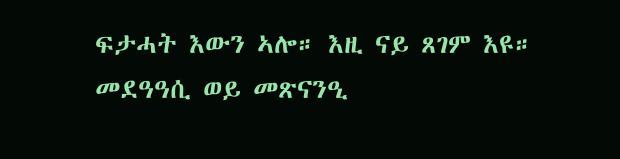ፍታሓት እውን ኣሎ። እዚ ናይ ጸገም እዩ። መደዓዓሲ ወይ መጽናንዒ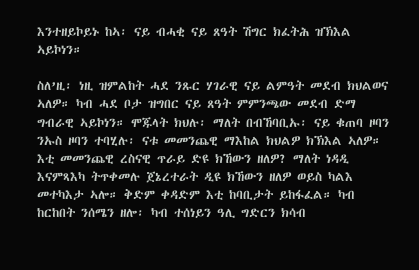እንተዘይኮይኑ ከኣ፡ ናይ ብሓቂ ናይ ጸዓት ሽግር ክፈትሕ ዝኽእል ኣይኮነን።

ስለ’ዚ፡ ነዚ ዝምልከት ሓደ ንጹር ሃገራዊ ናይ ልምዓት መደብ ክህልወና ኣለዎ። ካብ ሓደ ቦታ ዝግበር ናይ ጸዓት ምምንጫው መደብ ድማ ግብራዊ ኣይኮነን። ሞጁላት ክህሉ፡ ማለት በብኸባቢኡ፡ ናይ ቁጠባ ዞባን ንኡስ ዞባን ተባሂሉ፡ ናቱ መመንጨዊ ማእከል ክህልዎ ክኽእል ኣለዎ። እቲ መመንጨዊ ረስናዊ ጥራይ ድዩ ክኸውን ዘለዎ? ማለት ነዳዲ እናምጻእካ ትጥቀመሉ ጀኔረተራት ዲዩ ክኸውን ዘለዎ ወይስ ካልእ መተካእታ ኣሎ። ቅድም ቀዳድም እቲ ከባቢታት ይከፋፈል። ካብ ከርከበት ንሰሜን ዘሎ፡ ካብ ተሰነይን ዓሊ ግድርን ክሳብ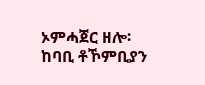ኦምሓጀር ዘሎ፡ ከባቢ ቶኾምቢያን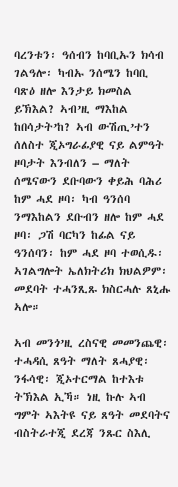ባረንቱን፡ ዓሰብን ከባቢኡን ክሳብ ገልዓሎ፡ ካብኡ ንሰሜን ከባቢ ባጽዕ ዘሎ እንታይ ክመስል ይኽእል? ኣብ’ዚ ማእከል ከበሳታት’ከ? ኣብ ውሽጢ’ተን ሰለስተ ጂኦግራፊያዊ ናይ ልምዓት ዞባታት እንብለን – ማለት ሰሜናውን ደቡባውን ቀይሕ ባሕሪ ከም ሓደ ዞባ፡ ካብ ዓንሰባ ንማእከልን ደቡብን ዘሎ ከም ሓደ ዞባ፡ ጋሽ ባርካን ከፊል ናይ ዓንሰባን፡ ከም ሓደ ዞባ ተወሲዱ፡ ኣገልግሎት ኤለክትሪክ ክህልዎም፡ መደባት ተሓንጺጹ ክስርሓሉ ጸኒሑ ኣሎ።

ኣብ መንጎ’ዚ ረስናዊ መመንጨዊ፡ ተሓዳሲ ጸዓት ማለት ጸሓያዊ፡ ንፋሳዊ፡ ጂኦተርማል ከተእቱ ትኽእል ኢኻ። ነዚ ኩሉ ኣብ ግምት ኣእትዩ ናይ ጸዓት መደባትና ብስትራተጂ ደረጃ ንጹር ስእሊ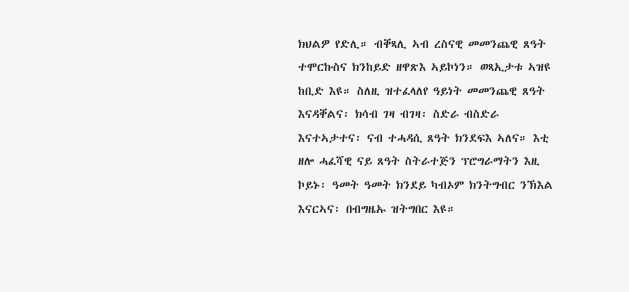ክህልዎ የድሊ። ብቐጻሊ ኣብ ረስናዊ መመንጨዊ ጸዓት ተሞርኩስና ክንከይድ ዘዋጽእ ኣይኮነን። ወጻኢታቱ ኣዝዩ ከቢድ እዩ። ስለዚ ዝተፈላለየ ዓይነት መመንጨዊ ጸዓት እናዳቐልና፡ ክሳብ ገዛ ብገዛ፡ ስድራ ብስድራ እናተኣታተና፡ ናብ ተሓዳሲ ጸዓት ክንደፍእ ኣለና። እቲ ዘሎ ሓፈሻዊ ናይ ጸዓት ስትራተጅን ፕሮግራማትን እዚ ኮይኑ፡ ዓመት ዓመት ክንደይ ካብኦም ክንትግብር ንኽእል እናርኣና፡ በብግዜኡ ዝትግበር እዩ።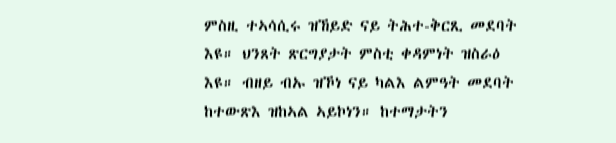ምስዚ ተኣሳሲሩ ዝኸይድ ናይ ትሕተ-ቅርጺ መደባት እዩ። ህንጸት ጽርግያታት ምስቲ ቀዳምነት ዝስራዕ እዩ። ብዘይ ብኡ ዝኾነ ናይ ካልእ ልምዓት መደባት ከተውጽእ ዝከኣል ኣይኮነን። ከተማታትን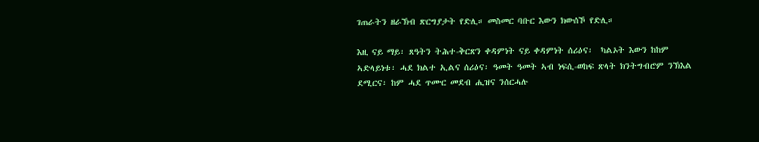ገጠራትን ዘራኽብ ጽርግያታት የድሊ። መስመር ባቡር እውን ክውሰኾ የድሊ።

እዚ ናይ ማይ፡ ጸዓትን ትሕተ-ቅርጽን ቀዳምነት ናይ ቀዳምነት ሰሪዕና፡  ካልኦት እውን ከከም ኣድላይነቱ፡ ሓደ ክልተ ኢልና ሰሪዕና፡ ዓመት ዓመት ኣብ ነፍሲ-ወከፍ ጽላት ክንትግብሮም ንኽእል ደሚርና፡ ከም ሓደ ጥሙር መደብ ሒዝና ንሰርሓሉ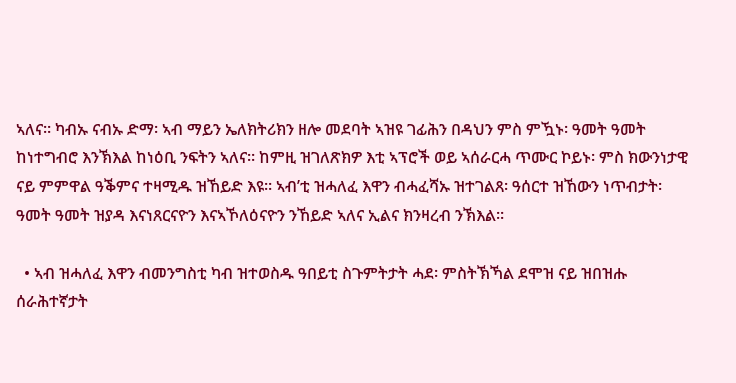ኣለና። ካብኡ ናብኡ ድማ፡ ኣብ ማይን ኤለክትሪክን ዘሎ መደባት ኣዝዩ ገፊሕን በዳህን ምስ ምዃኑ፡ ዓመት ዓመት ከነተግብሮ እንኽእል ከነዕቢ ንፍትን ኣለና። ከምዚ ዝገለጽክዎ እቲ ኣፕሮች ወይ ኣሰራርሓ ጥሙር ኮይኑ፡ ምስ ክውንነታዊ ናይ ምምዋል ዓቕምና ተዛሚዱ ዝኸይድ እዩ። ኣብ’ቲ ዝሓለፈ እዋን ብሓፈሻኡ ዝተገልጸ፡ ዓሰርተ ዝኸውን ነጥብታት፡ ዓመት ዓመት ዝያዳ እናነጸርናዮን እናኣኾለዕናዮን ንኸይድ ኣለና ኢልና ክንዛረብ ንኽእል።

  • ኣብ ዝሓለፈ እዋን ብመንግስቲ ካብ ዝተወስዱ ዓበይቲ ስጉምትታት ሓደ፡ ምስትኽኻል ደሞዝ ናይ ዝበዝሑ ሰራሕተኛታት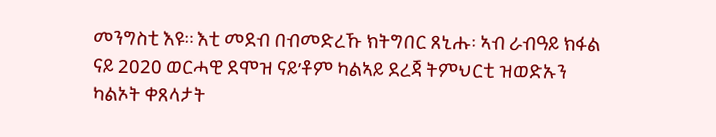መንግስቲ እዩ። እቲ መደብ በብመድረኹ ክትግበር ጸኒሑ፡ ኣብ ራብዓይ ክፋል ናይ 2020 ወርሓዊ ደሞዝ ናይ’ቶም ካልኣይ ደረጃ ትምህርቲ ዝወድኡን ካልኦት ቀጸላታት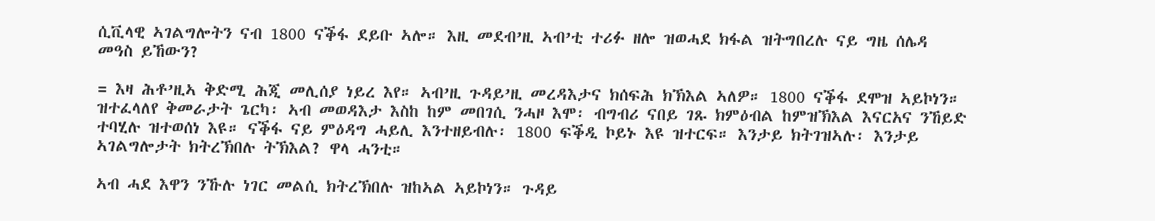ሲቪላዊ ኣገልግሎትን ናብ 1800 ናቕፋ ደይቡ ኣሎ። እዚ መደብ’ዚ ኣብ’ቲ ተሪፉ ዘሎ ዝወሓደ ክፋል ዝትግበረሉ ናይ ግዜ ሰሌዳ መዓስ ይኸውን?

= እዛ ሕቶ’ዚኣ ቅድሚ ሕጂ መሊሰያ ነይረ እየ። ኣብ’ዚ ጉዳይ’ዚ መረዳእታና ክሰፍሕ ክኽእል ኣለዎ። 1800 ናቕፋ ደሞዝ ኣይኮነን። ዝተፈላለየ ቅመራታት ጌርካ፡ ኣብ መወዳእታ እስከ ከም መበገሲ ንሓዞ እሞ፡ ብግብሪ ናበይ ገጹ ክምዕብል ከምዝኽእል እናርአና ንኸይድ ተባሂሉ ዝተወሰነ እዩ። ናቕፋ ናይ ምዕዳግ ሓይሊ እንተዘይብሉ፡ 1800 ፍቕዲ ኮይኑ እዩ ዝተርፍ። እንታይ ክትገዝኣሉ፡ እንታይ ኣገልግሎታት ክትረኽበሉ ትኽእል? ዋላ ሓንቲ።

ኣብ ሓደ እዋን ንኹሉ ነገር መልሲ ክትረኽበሉ ዝከኣል ኣይኮነን። ጉዳይ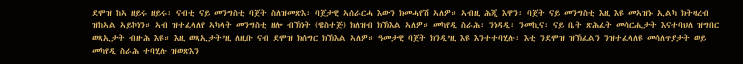ደሞዝ ከኣ ዘይሩ ዘይሩ፡ ናብቲ ናይ መንግስቲ ባጀት ስለዝመጽእ፡ ባጀታዊ ኣሰራርሓ እውን ክመሓየሽ ኣለዎ። ኣብዚ ሕጂ እዋን፡ ባጀት ናይ መንግስቲ እዚ እዩ መኣዝኑ ኢልካ ክትዛረብ ዝከኣል ኣይኮነን። ኣብ ዝተፈላለየ ኣካላት መንግስቲ ዘሎ ብኽነት (ዌስተጅ) ክለዝብ ክኽእል ኣለዎ። መካየዲ ስራሕ፡ ንነዳዲ፡ ንመኪና፡ ናይ ቤት ጽሕፈት መሳርሒታት እናተባህለ ዝግበር ወጻኢታት ብዙሕ እዩ። እዚ ወጻኢታት’ዚ ለዚቡ ናብ ደሞዝ ክሰግር ክኽእል ኣለዎ። ዓመታዊ ባጀት ክንዲ’ዚ እዩ እንተተባሂሉ፡ እቲ ንደሞዝ ዝኽፈልን ንዝተፈላለዩ መሳለጥያታት ወይ መካየዲ ስራሕ ተባሂሉ ዝወጽእን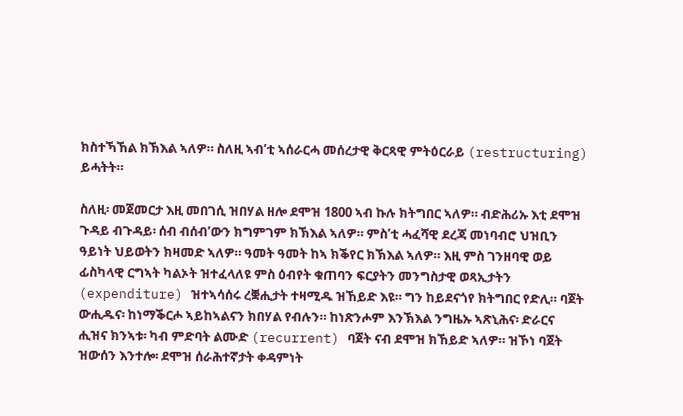ክስተኻኸል ክኽእል ኣለዎ። ስለዚ ኣብ’ቲ ኣሰራርሓ መሰረታዊ ቅርጻዊ ምትዕርራይ (restructuring) ይሓትት።

ስለዚ፡ መጀመርታ እዚ መበገሲ ዝበሃል ዘሎ ደሞዝ 1800 ኣብ ኩሉ ክትግበር ኣለዎ። ብድሕሪኡ እቲ ደሞዝ ጉዳይ ብጉዳይ፡ ሰብ ብሰብ’ውን ክግምገም ክኽእል ኣለዎ። ምስ’ቲ ሓፈሻዊ ደረጃ መነባብሮ ህዝቢን ዓይነት ህይወትን ክዛመድ ኣለዎ። ዓመት ዓመት ከኣ ክቕየር ክኽእል ኣለዎ። እዚ ምስ ገንዘባዊ ወይ ፊስካላዊ ርግኣት ካልኦት ዝተፈላለዩ ምስ ዕብየት ቁጠባን ፍርያትን መንግስታዊ ወጻኢታትን (expenditure) ዝተኣሳሰሩ ረቛሒታት ተዛሚዱ ዝኸይድ እዩ። ግን ከይደናጎየ ክትግበር የድሊ። ባጀት ውሒዱና፡ ከነማቕርሖ ኣይከኣልናን ክበሃል የብሉን። ከነጽንሖም እንኽእል ንግዜኡ ኣጽኒሕና፡ ድራርና ሒዝና ክንኣቱ፡ ካብ ምድባት ልሙድ (recurrent) ባጀት ናብ ደሞዝ ክኸይድ ኣለዎ። ዝኾነ ባጀት ዝውሰን እንተሎ፡ ደሞዝ ሰራሕተኛታት ቀዳምነት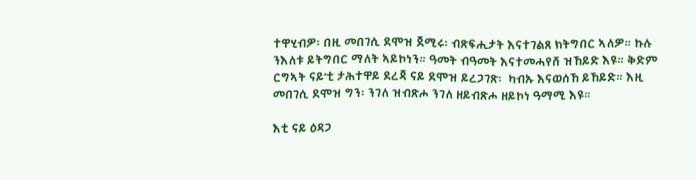ተዋሂብዎ፡ በዚ መበገሲ ደሞዝ ጀሚሩ፡ ብጽፍሒታት እናተገልጸ ክትግበር ኣለዎ። ኩሉ ንእለቱ ይትግበር ማለት ኣይኮነን። ዓመት ብዓመት እናተመሓየሸ ዝኸይድ እዩ። ቅድም ርግኣት ናይ’ቲ ታሕተዋይ ደረጃ ናይ ደሞዝ ይረጋገጽ፡  ካብኡ እናወሰኸ ይኸይድ። እዚ መበገሲ ደሞዝ ግን፡ ንገለ ዝብጽሖ ንገለ ዘይብጽሖ ዘይኮነ ዓማሚ እዩ።

እቲ ናይ ዕዳጋ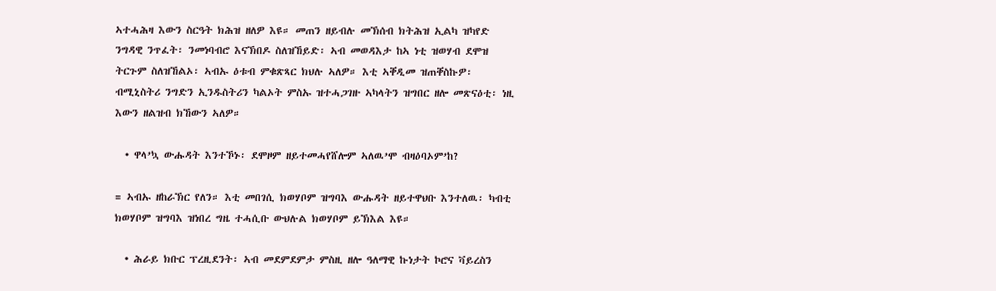ኣተሓሕዛ እውን ስርዓት ክሕዝ ዘለዎ እዩ። መጠን ዘይብሉ መኽሰብ ክትሕዝ ኢልካ ዝካየድ ንግዳዊ ንጥፈት፡ ንመነባብሮ እናኽበዶ ስለዝኸይድ፡ ኣብ መወዳእታ ከኣ ነቲ ዝወሃብ ደሞዝ ትርጉም ስለዝኸልኦ፡ ኣብኡ ዕቱብ ምቁጽጻር ክህሉ ኣለዎ። እቲ ኣቐዲመ ዝጠቐስኩዎ፡ ብሚኒስትሪ ንግድን ኢንዱስትሪን ካልኦት ምስኡ ዝተሓጋገዙ ኣካላትን ዝግበር ዘሎ መጽናዕቲ፡ ነዚ እውን ዘልዝብ ክኸውን ኣለዎ።

  • ዋላ’ኳ ውሑዳት እንተኾኑ፡ ደሞዞም ዘይተመሓየሸሎም ኣለዉ’ሞ ብዛዕባኦም’ከ?

= ኣብኡ ዘከራኽር የለን። እቲ መበገሲ ክወሃቦም ዝግባእ ውሑዳት ዘይተዋህቡ እንተለዉ፡ ካብቲ ክወሃቦም ዝግባእ ዝነበረ ግዜ ተሓሲቡ ውህሉል ክወሃቦም ይኽእል እዩ።

  • ሕራይ ክቡር ፕረዚደንት፡ ኣብ መደምደምታ ምስዚ ዘሎ ዓለማዊ ኩነታት ኮሮና ቫይረስን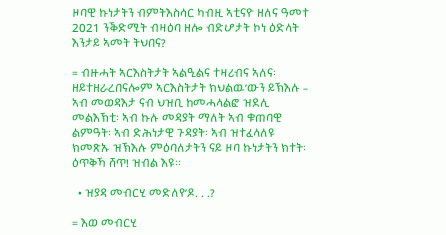ዞባዊ ኩነታትን ብምትእስሳር ካብዚ ኣቲናዮ ዘለና ዓመተ 2021 ንቕድሚት ብዛዕባ ዘሎ ብድሆታት ኮነ ዕድላት እንታይ ኣመት ትህበና?

= ብዙሓት ኣርእስትታት ኣልዒልና ተዛሪብና ኣለና፡ ዘይተዘራረበናሎም ኣርእስትታት ክህልዉ’ውን ይኽእሉ – ኣብ መወዳእታ ናብ ህዝቢ ከመሓላልፎ ዝደሊ መልእኽቲ፡ ኣብ ኩሉ መዳያት ማለት ኣብ ቁጠባዊ ልምዓት፡ ኣብ ድሕነታዊ ጉዳያት፡ ኣብ ዝተፈላለዩ ክመጽኡ ዝኽእሉ ምዕባለታትን ናይ ዞባ ኩነታትን ክተት፡ ዕጥቅኻ ሸጥ! ዝብል እዩ።

  • ዝያዳ መብርሂ መድለየ’ዶ. . .?

= እወ መብርሂ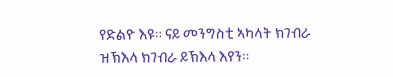የድልዮ እዩ። ናይ መንግስቲ ኣካላት ክገብራ ዝኽእላ ክገብራ ይኽእላ እየን።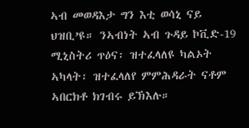ኣብ መወዳእታ ግን እቲ ወሳኒ ናይ ህዝቢ’ዩ። ንኣብነት ኣብ ጉዳይ ኮቪድ-19 ሚኒስትሪ ጥዕና፡ ዝተፈላለዩ ካልኦት ኣካላት፡ ዝተፈላለየ ምምሕዳራት ናቶም ኣበርክቶ ክገብሩ ይኽእሉ።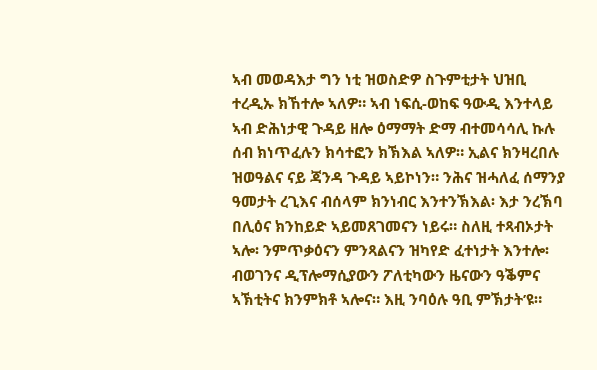ኣብ መወዳእታ ግን ነቲ ዝወስድዎ ስጉምቲታት ህዝቢ ተረዲኡ ክኸተሎ ኣለዎ። ኣብ ነፍሲ-ወከፍ ዓውዲ እንተላይ ኣብ ድሕነታዊ ጉዳይ ዘሎ ዕማማት ድማ ብተመሳሳሊ ኩሉ ሰብ ክነጥፈሉን ክሳተፎን ክኽእል ኣለዎ። ኢልና ክንዛረበሉ ዝወዓልና ናይ ጃንዳ ጉዳይ ኣይኮነን። ንሕና ዝሓለፈ ሰማንያ ዓመታት ረጊእና ብሰላም ክንነብር እንተንኽእል፡ እታ ንረኽባ በሊዕና ክንከይድ ኣይመጸገመናን ነይሩ። ስለዚ ተጻብኦታት ኣሎ፡ ንምጥቃዕናን ምንጻልናን ዝካየድ ፈተነታት እንተሎ፡ ብወገንና ዲፕሎማሲያውን ፖለቲካውን ዜናውን ዓቕምና ኣኽቲትና ክንምክቶ ኣሎና። እዚ ንባዕሉ ዓቢ ምኽታት’ዩ።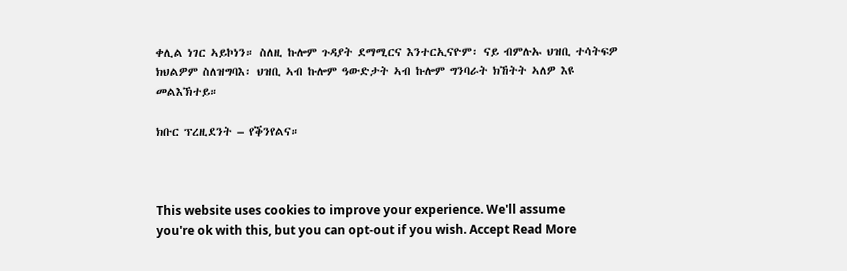ቀሊል ነገር ኣይኮነን። ስለዚ ኩሎም ጉዳያት ደማሚርና እንተርኢናዮም፡ ናይ ብምሉኡ ህዝቢ ተሳትፍዎ ክህልዎም ስለዝግባእ፡ ህዝቢ ኣብ ኩሎም ዓውድታት ኣብ ኩሎም ግንባራት ክኸትት ኣለዎ እዩ መልእኽተይ።

ክቡር ፕረዚደንት – የቕንየልና።



This website uses cookies to improve your experience. We'll assume you're ok with this, but you can opt-out if you wish. Accept Read More